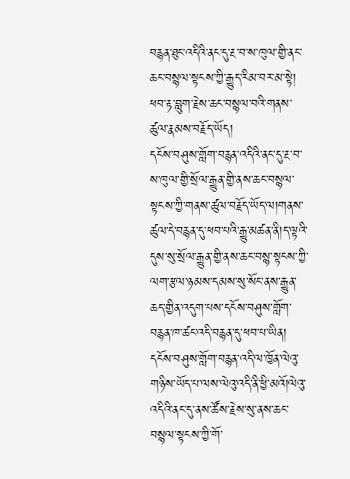བརྙན་ཐུང་འདིའི་ནང་དུ་རྔ་བ་ས་ཁུལ་གྱི་ནང་ཆང་བསྙལ་སྟངས་ཀྱི་རྒྱུད་རིམ་བར་མ་སྟེ། ཕབ་རྟ་བླུག་རྗེས་ཆང་བསྙལ་བའི་གནས་ཚུལ་རྣམས་བརྗོད་ཡོད།
དངོས་བཤུས་གློག་བརྙན་འདིའི་ནང་དུ་རྔ་བ་ས་ཁུལ་གྱི་སྲོལ་རྒྱུན་གྱི་ནས་ཆང་བསྙལ་སྟངས་ཀྱི་གནས་ཚུལ་བརྗོད་ཡོད་ལ།གནས་ཚུལ་དེ་བརྙན་དུ་ཕབ་པའི་རྒྱུ་མཚན་ནི།ད་ལྟའི་དུས་སུ་སྲོལ་རྒྱུན་གྱི་ནས་ཆང་བསྙ་སྟངས་ཀྱི་ལག་རྩལ་ཉམས་དམས་སུ་སོང་ནས་རྒྱུན་ཆད་གྱིན་འདུག་པས་དངོས་བཤུས་གློག་བརྙན་ཁ་ཚང་འདི་བརྙན་དུ་ཕབ་པ་ཡིན། དངོས་བཤུས་གློག་བརྙན་འདི་ལ་ཁྱོན་ལེའུ་གཉིས་ཡོད་པ་ལས་ལེའུ་འདི་ནི་ཕྱི་མའོ།ལེའུ་འདིའི་ནང་དུ་ནས་ཚོས་རྗེས་སུ་ནས་ཆང་བསྙལ་སྟངས་ཀྱི་གོ་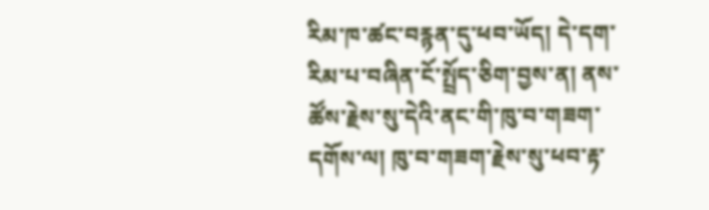རིམ་ཁ་ཚང་བརྙན་དུ་ཕབ་ཡོད། དེ་དག་རིམ་པ་བཞིན་ངོ་སྤྲོད་ཅིག་བྱས་ན། ནས་ཚོས་རྗེས་སུ་དེའི་ནང་གི་ཁུ་བ་གཟག་དགོས་ལ། ཁུ་བ་གཟག་རྗེས་སུ་ཕབ་རྟ་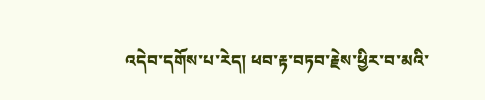འདེབ་དགོས་པ་རེད། ཕབ་རྟ་བཏབ་རྗེས་ཕྱིར་བ་མའི་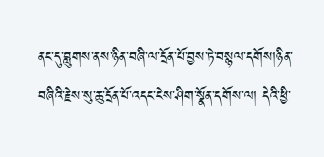ནང་དུ་བླུགས་ནས་ཉིན་བཞི་ལ་དྲོན་པོ་བྱས་ཏེ་བསྙལ་དགོས།ཉིན་བཞིའི་རྗེས་སུ་ཆུ་དྲོན་པོ་འདང་ངེས་ཤིག་སྣོན་དགོས་ལ། དེའི་ཕྱི་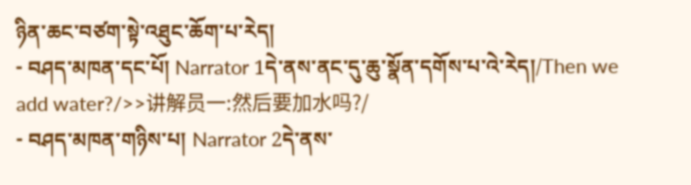ཉིན་ཆང་བཙག་སྟེ་འཐུང་ཆོག་པ་རེད།
- བཤད་མཁན་དང་པོ། Narrator 1དེ་ནས་ནང་དུ་ཆུ་སྣོན་དགོས་པ་འེ་རེད།/Then we add water?/>>讲解员一:然后要加水吗?/
- བཤད་མཁན་གཉིས་པ། Narrator 2དེ་ནས་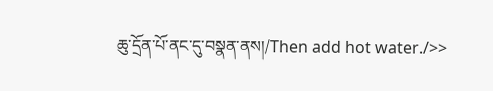ཆུ་དྲོན་པོ་ནང་དུ་བསྣན་ནས།/Then add hot water./>>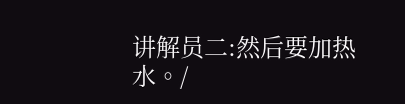讲解员二:然后要加热水。/